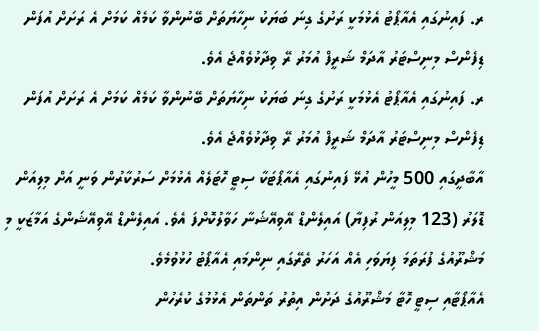ރ. ފައިނުގައި އެއާޕޯޓު އެޅުމަކީ ރަށުގެ ގިނަ ބަޔަކު ނިހާޔަތަށް ބޭނުންވާ ކަމެއް ކަމަށް އެ ރަށަށް އުފަން ޑިފެންސް މިނިސްޓަރު އާދަމް ޝަރީފް އުމަރު ރޭ ވިދާޅުވެއްޖެ އެވެ.
ރ. ފައިނުގައި އެއާޕޯޓު އެޅުމަކީ ރަށުގެ ގިނަ ބަޔަކު ނިހާޔަތަށް ބޭނުންވާ ކަމެއް ކަމަށް އެ ރަށަށް އުފަން ޑިފެންސް މިނިސްޓަރު އާދަމް ޝަރީފް އުމަރު ރޭ ވިދާޅުވެއްޖެ އެވެ.
އާބާދީގައި 500 މީހުން އުޅޭ ފައިނުގައި އެއާޕޯޓަކާ ސިޓީ ހޮޓަލެއް އެޅުމަށް ސަރުކާރުން ވަނީ އަށް މިލިއަން ޑޮލަރު (123 މިލިއަން ރުފިޔާ) އައިލެންޑް އޭވިއޭޝަނާ ހަވާލުކޮށްފަ އެވެ. އައިލެންޑް އޭވިއޭޝަންގެ އަމާޒަކީ މި މަޝްރޫއުގެ ފުރަތަމަ ފިޔަވަހި އެއް އަހަރު ތެރޭގައި ނިންމައި އެއާޕޯޓު ހުޅުވުމެވެ.
އެއާޕޯޓާއި ސިޓީ ހޮޓާ މަޝްރޫއުގެ ދަށުން އިތުރު ތަންތަން އެޅުމުގެ ކުރެހުން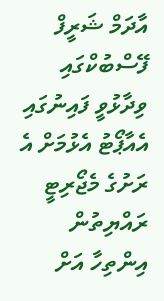އާދަމް ޝަރީފް ފޭސްބުކްގައި ވިދާޅުވީ ފައިނުގައި އެއާޕޯޓު އެޅުމަށް އެ ރަށުގެ މެޖޯރިޓީ ރައްޔިތުން އިންތިހާ އަށް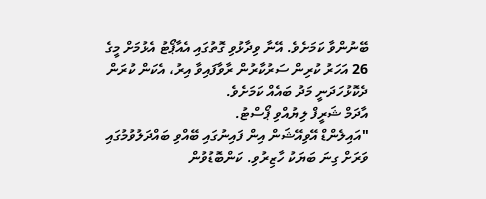ބޭނުންވާ ކަމަށެވެ. އޭނާ ވިދާޅުވި ގޮތުގައި އެއާޕޯޓު އެޅުމަށް މީގެ 26 އަހަރު ކުރިން ސަރުކާރުން ރާވާފައިވާ އިރު، އެކަން ކުރަން ދެކޮޅުހަދަނީ މަދު ބައެއް ކަމަށެވެ.
އާދަމް ޝަރީފް ލިޔުއްވި ޕޯސްޓު.
"އައިލެންޑް އޭވިއޭޝަން އިން ފައިނުގައި ބޭއްވި ބައްދަލުވުމުގައި ވަރަށް ގިނަ ބަޔަކު ހާޒިރުވި. ކަންބޮޑުވުން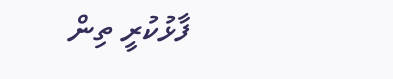ފާޅުކުރީ ތިން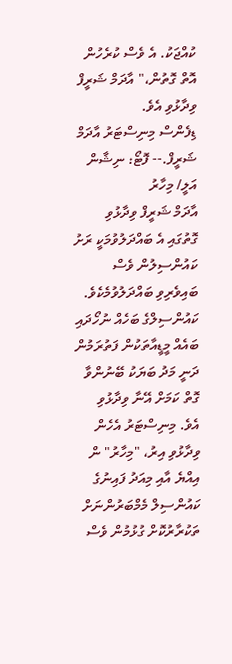ކުއްޖަކު. އެ ވެސް ކުރެހުން އޮތް ގޮތުން،" އާދަމް ޝަރީފް ވިދާޅުވި އެވެ.
ޑިފެންސް މިނިސްޓަރު އާދަމް ޝަރީފް.-- ފޮޓޯ: ނިޝާން އަލީ/ މިހާރު
އާދަމް ޝަރީފް ވިދާޅުވި ގޮތުގައި އެ ބައްދަލުވުމަކީ ރަށު ކައުންސިލުން ވެސް ބައިވެރިވި ބައްދަލުވުމެކެވެ. ކައުންސިލްގެ ބަހެއް ނުހޯދައި ބައެއް މީޑީއާތަކުން ފަތުރަމުން ދަނީ މަދު ބަޔަކު ބޭނުންވާ ގޮތް ކަމަށް އޭނާ ވިދާޅުވި އެވެ. މިނިސްޓަރު އެހެން ވިދާޅުވި އިރު، "މިހާރު" ން އިއްޔެ އާއި މިއަދު ފައިނުގެ ކައުންސިލް މެމްބަރުންނަށް ތަކުރާރުކޮށް ގުޅުމުން ވެސް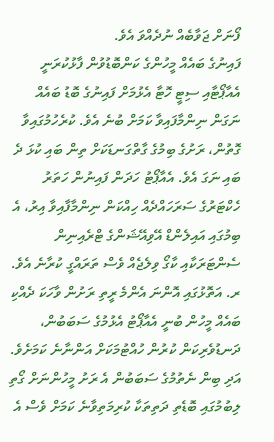ފޯނަށް ޖަވާބެއް ނުދެއްވަ އެވެ.
ފައިނުގެ ބައެއް މީހުންގެ ކަންބޮޑުވުން ފާޅުކުރަނީ އެއާޕޯޓާއި ސިޓީ ހޮޓާ އެޅުމަށް ފައިނުގެ ބޮޑު ބައެއް ނަގަން ނިންމާފައިވާ ކަމަށް ބުނެ އެވެ. ކުރެހުމުގައިވާ ގޮތުން، ރަށުގެ ބިމުގެ ގާތްގަނޑަކަށް ތިން ބައި ކުޅަ ދެ ބައި ނަގަ އެވެ. އެއާޕޯޓު ހަދަން ފައިނުން ހަތަރު ހެކްޓަރުގެ ސަރަހައްދެއް ހިއްކަން ނިންމާފާއިވާ އިރު، އެ ބިމުގައި އައިލެންޑް އޭވިއޭޝަންގެ ޓްރެއިނިން ސެންޓަރަކާއި ކާގޯ ވިލެޖެއް ވެސް ތަރައްގީ ކުރާނެ އެވެ.
ރ. އަތޮޅުގައި އޮންނަ އެންމެ ރީތި ރަށުން ވާހަކަ ދެއްކި ބައެއް މީހުން ބުނީ އެއާޕޯޓު އެޅުމުގެ ސަބަބުން، ދަނޑުވެރިކަން ކުރުން ހުއްޓުމަކަށް އަންނާނެ ކަމަށެވެ. އަދި ބިން ނެތުމުގެ ސަބަބުން އެ ރަށު މީހުންނަށް ގޯތި ލިބުމުގައި ބޮޑެތި ދަތިތަކާ ކުރިމަތިވާނެ ކަމަށް ވެސް އެ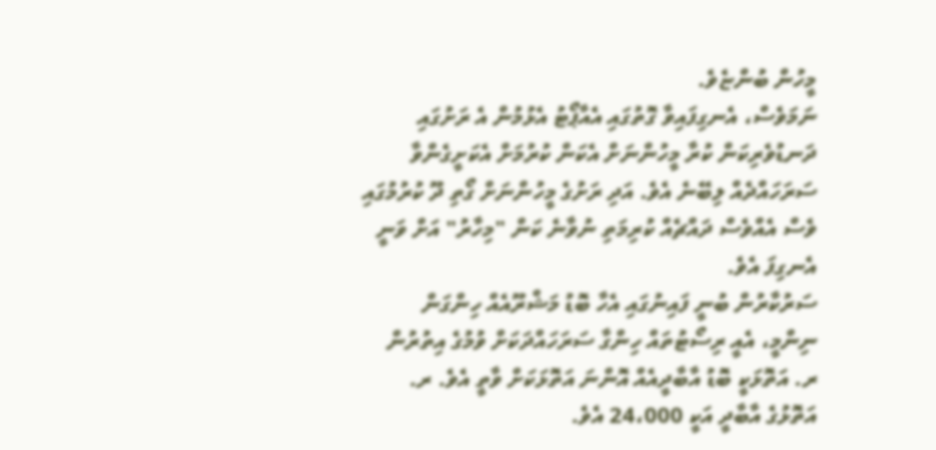މީހުން ބުންޏެވެ.
ނަމަވެސް، އެނގިފައިވާ ގޮތުގައި އެއާޕޯޓު އެޅުމުން އެ ރަށުގައި ދަނޑުވެރިކަން ކުރާ މީހުންނަށް އެކަން ކުރުމަށް އެކަށީގެންވާ ސަރަހައްދެއް ލިބޭނެ އެވެ. އަދި ރަށުގެ މީހުންނަށް ގޯތި ދޫ ކުރުމުގައި ވެސް އެއްވެސް ދައްޗެއް ކުރިމަތި ނުވާނެ ކަން "މިހާރު" އަށް ވަނީ އެނގިފަ އެވެ.
ސަރުކާރުން ބުނީ ފައިނުގައި އެހާ ބޮޑު މަޝްރޫއެއް ހިންގަން ނިންމީ، އެއީ ރިސޯޓުތައް ހިންގާ ސަރަހައްދަކަށް ވުމުގެ އިތުރުން ރ. އަތޮޅަކީ ބޮޑު އާބާދީއެއް އޮންނަ އަތޮޅަކަށް ވާތީ އެވެ. ރ. އަތޮޅުގެ އާބާދީ އަކީ 24،000 އެވެ.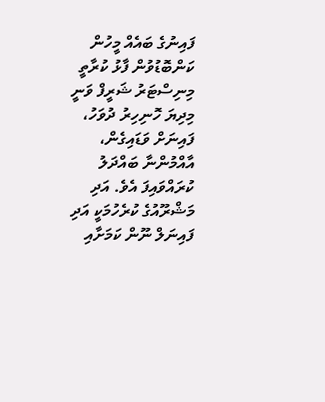ފައިނުގެ ބައެއް މީހުން ކަންބޮޑުވުން ފާޅު ކުރާތީ މިނިސްޓަރު ޝަރީފް ވަނީ މިދިޔަ ހޮނިހިރު ދުވަހު، ފައިނަށް ވަޑައިގެން، އާއްމުންނާ ބައްދަލު ކުރައްވައިފަ އެވެ. އަދި މަޝްރޫއުގެ ކުރެހުމަކީ އަދި ފައިނަލް ނޫން ކަމަށާއި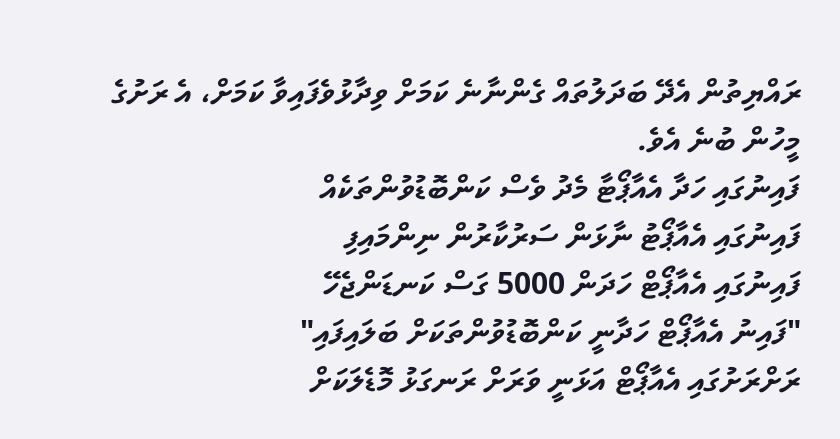ރައްޔިތުން އެދޭ ބަދަލުތައް ގެންނާނެ ކަމަށް ވިދާޅުވެފައިވާ ކަމަށް، އެ ރަށުގެ މީހުން ބުނެ އެވެ.
ފައިނުގައި ހަދާ އެއާޕޯޓާ މެދު ވެސް ކަންބޮޑުވުންތަކެއް
ފައިނުގައި އެއާޕޯޓު ނާޅަން ސަރުކާރުން ނިންމައިފި
ފައިނުގައި އެއާޕޯޓް ހަދަން 5000 ގަސް ކަނޑަންޖެހޭ
"ފައިނު އެއާޕޯޓް ހަދާނީ ކަންބޮޑުވުންތަކަށް ބަލައިފައި"
ރަށްރަށުގައި އެއާޕޯޓް އަޅަނީ ވަރަށް ރަނގަޅު މޮޑެލަކަށް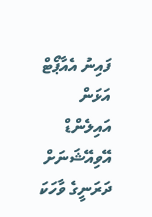ފައިނު އެއާޕޯޓް އަޅަން އައިލެންޑް އޭވިއޭޝަނަށް
ދަރަނީގެ ވާހަކަ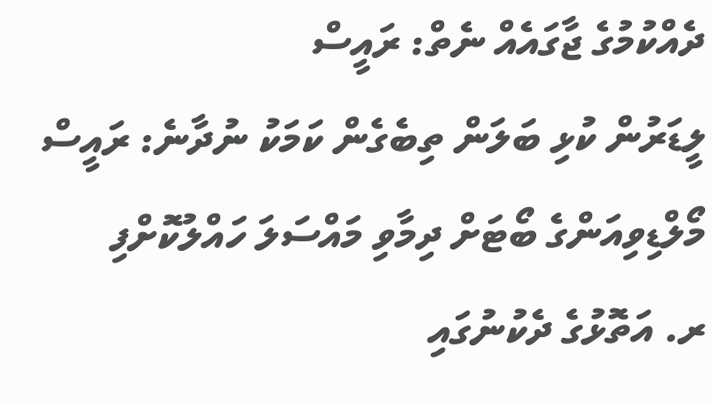ދެއްކުމުގެ ޖާގައެއް ނެތް: ރައީސް
ލީޑަރުން ކުޅި ބަލަން ތިބެގެން ކަމަކު ނުދާނެ: ރައީސް
މޯލްޑިވިއަންގެ ބޯޓަށް ދިމާވި މައްސަލަ ހައްލުކޮށްފި
ރ. އަތޮޅުގެ ދެކުނުގައި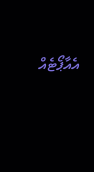އެއާޕޯޓެއް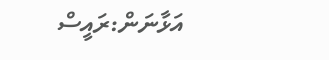އަޅާނަން:ރައީސް